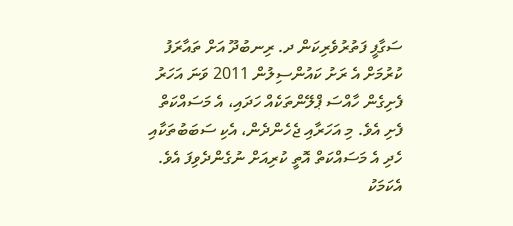ސަގާފީ ފަތުރުވެރިކަން ދ. ރިނބުދޫ އަށް ތައާރަފު ކުރުމަށް އެ ރަށު ކައުންސިލުން 2011 ވަނަ އަހަރު ފެށިގެން ހާއްސަ ޕްލޭންތަކެއް ހަދައި، އެ މަސައްކަތް ފެށި އެވެ. މި އަހަރާއި ޖެހެންދެން، އެކި ސަބަބުތަކާއި ހެދި އެ މަސައްކަތް އޮތީ ކުރިއަށް ނުގެންދެވިފަ އެވެ. އެކަމަކު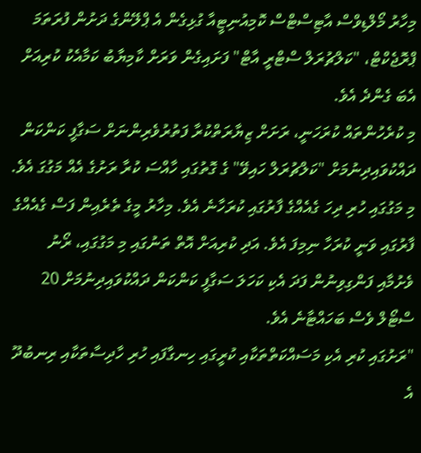މިހާރު މޯލްޑިވްސް އާޓިސްޓްސް ކޮމިއުނިޓީއާ ގުޅިގެން އެ ޕްލޭންގެ ދަށުން ފުރަތަމަ ޕްރޮޖެކްޓް، "ކަލްޗުރަލް ސްޓްރީ އާޓް" ފަށައިގެން ވަރަށް ކާމިޔާބު ކަމާއެކު ކުރިއަށް އެބަ ގެންދެ އެވެ.
މި ކުރެހުންތައް ކުރަހަނީ، ރަށަށް ޒިޔާރަތްކުރާ ފަތުރުވެރިންނަށް ސަގާފީ ކަންކަން ދައްކުވައިދިނުމަށް "ކަލްޗުރަލް ހައިވޭ" ގެ ގޮތުގައި ހާއްސަ ކުރާ ރަށުގެ އެއް މަގުގަ އެވެ. މި މަގުގައި ހުރި ދިހަ ގެއެއްގެ ފާރުގައި ކުރަހާނެ އެވެ. މިހާރު މީގެ ތެރެއިން ފަސް ގެއެއްގެ ފާރުގައި ވަނީ ކުރަހާ ނިމިފަ އެވެ. އަދި ކުރިއަށް އޮތް ތަނުގައި މި މަގުގައި، ރޯނު ވެށުމާއި ފަންގިވިނުން ފަދަ އެކި ކަހަލަ ސަގާފީ ކަންކަން ދައްކުވައިދިނުމަށް 20 ސްޓޯލް ވެސް ބަހައްޓާނެ އެވެ.
"ރަށުގައި ކުރި އެކި މަސައްކަތްތަކާއި ކުރީގައި ހިނގާފައި ހުރި ހާދިސާތަކާއި ރިނބުދޫ އެ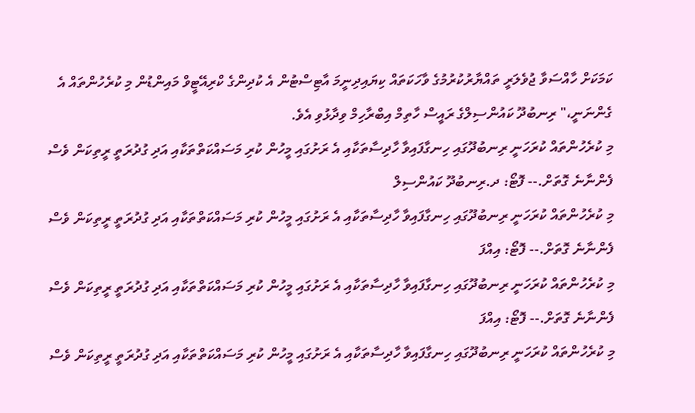ކަމަކަށް ހާއްސަވާ ޖުވެލަރީ ތައްޔާރުކުރުމުގެ ވާހަކަތައް ކިޔައިދިނީމަ އާޓިސްޓުން އެ ކުދިންގެ ކްރިއޭޓީވް މައިންޑުން މި ކުރެހުންތައް އެ ގެންނަނީ،" ރިނބުދޫ ކައުންސިލްގެ ރައީސް ހާތިމް އިބްރާހިމް ވިދާޅުވި އެވެ.
މި ކުރެހުންތައް ކުރަހަނީ ރިނބުދޫގައި ހިނގާފައިވާ ހާދިސާތަކާއި އެ ރަށުގައި މީހުން ކުރި މަސައްކަތްތަކާއި އަދި ގުދުރަތީ ރީތިކަން ވެސް ފެންނާނެ ގޮތަށް.-- ފޮޓޯ: ދ.ރިނބުދޫ ކައުންސިލް
މި ކުރެހުންތައް ކުރަހަނީ ރިނބުދޫގައި ހިނގާފައިވާ ހާދިސާތަކާއި އެ ރަށުގައި މީހުން ކުރި މަސައްކަތްތަކާއި އަދި ގުދުރަތީ ރީތިކަން ވެސް ފެންނާނެ ގޮތަށް.-- ފޮޓޯ: އިއްފަ
މި ކުރެހުންތައް ކުރަހަނީ ރިނބުދޫގައި ހިނގާފައިވާ ހާދިސާތަކާއި އެ ރަށުގައި މީހުން ކުރި މަސައްކަތްތަކާއި އަދި ގުދުރަތީ ރީތިކަން ވެސް ފެންނާނެ ގޮތަށް.-- ފޮޓޯ: އިއްފަ
މި ކުރެހުންތައް ކުރަހަނީ ރިނބުދޫގައި ހިނގާފައިވާ ހާދިސާތަކާއި އެ ރަށުގައި މީހުން ކުރި މަސައްކަތްތަކާއި އަދި ގުދުރަތީ ރީތިކަން ވެސް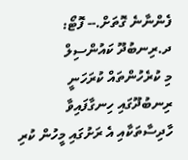ފެންނާނެ ގޮތަށް.-- ފޮޓޯ: ދ.ރިނބުދޫ ކައުންސިލް
މި ކުރެހުންތައް ކުރަހަނީ ރިނބުދޫގައި ހިނގާފައިވާ ހާދިސާތަކާއި އެ ރަށުގައި މީހުން ކުރި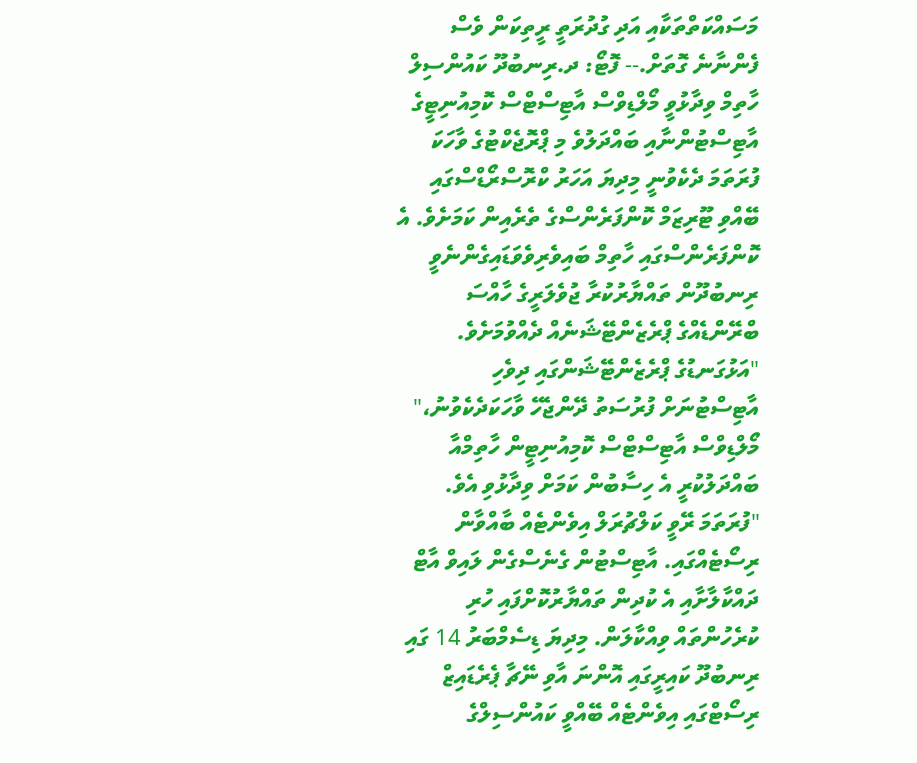މަސައްކަތްތަކާއި އަދި ގުދުރަތީ ރީތިކަން ވެސް ފެންނާނެ ގޮތަށް.-- ފޮޓޯ: ދ.ރިނބުދޫ ކައުންސިލް
ހާތިމް ވިދާޅުވީ މޯލްޑިވްސް އާޓިސްޓްސް ކޮމިއުނިޓީގެ އާޓިސްޓުންނާއި ބައްދަލުވެ މި ޕްރޮޖެކްޓުގެ ވާހަކަ ފުރަތަމަ ދެކެވުނީ މިދިޔަ އަހަރު ކްރޮސްރޯޑްސްގައި ބޭއްވި ޓޫރިޒަމް ކޮންފަރެންސްގެ ތެރެއިން ކަމަށެވެ. އެ ކޮންފަރެންސްގައި ހާތިމް ބައިވެރިވެވަޑައިގެންނެވީ ރިނބުދޫން ތައްޔާރުކުރާ ޖުވެލަރީގެ ހާއްސަ ބްރޭންޑެއްގެ ޕްރެޒެންޓޭޝަނެއް ދެއްވުމަށެވެ.
"އަޅުގަނޑުގެ ޕްރެޒެންޓޭޝަންގައި ދިވެހި އާޓިސްޓުނަށް ފުރުސަތު ދޭންޖެހޭ ވާހަކަދެކެވުނު،" މޯލްޑިވްސް އާޓިސްޓްސް ކޮމިއުނިޓީން ހާތިމްއާ ބައްދަލުކުރީ އެ ހިސާބުން ކަމަށް ވިދާޅުވި އެވެ.
"ފުރަތަމަ ރޭވީ ކަލްޗުރަލް އިވެންޓެއް ބާއްވާން ރިސޯޓެއްގައި. އާޓިސްޓުން ގެނެސްގެން ލައިވް އާޓް ދައްކާލާށާއި އެ ކުދިން ތައްޔާރުކޮށްފައި ހުރި ކުރެހުންތައް ވިއްކާލަން. މިދިޔަ ޑިސެމްބަރު 14 ގައި ރިނބުދޫ ކައިރީގައި އޮންނަ އާވި ނޭޗާ ޕެރެޑައިޒް ރިސޯޓްގައި އިވެންޓެއް ބޭއްވީ ކައުންސިލްގެ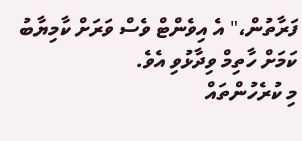ފަރާތުން،" އެ އިވެންޓް ވެސް ވަރަށް ކާމިޔާބު ކަމަށް ހާތިމް ވިދާޅުވި އެވެ.
މި ކުރެހުންތައް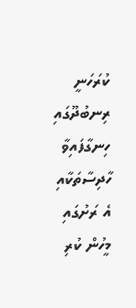ކުރަހަނީ ރިނބުދޫގައި ހިނގާފައިވާ ހާދިސާތަކާއި އެ ރަށުގައި މީހުން ކުރި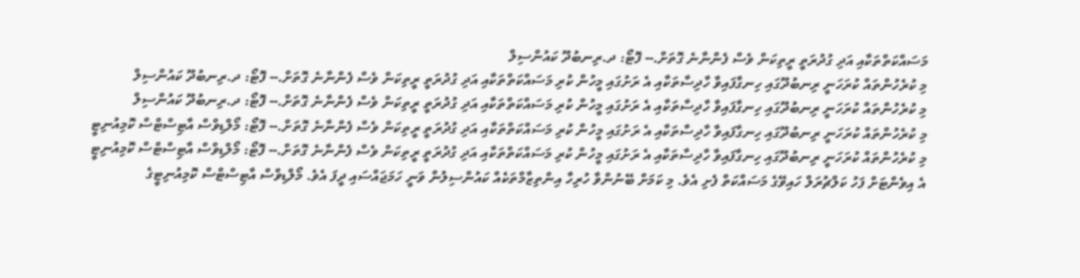މަސައްކަތްތަކާއި އަދި ގުދުރަތީ ރީތިކަން ވެސް ފެންނާނެ ގޮތަށް.-- ފޮޓޯ: ދ.ރިނބުދޫ ކައުންސިލް
މި ކުރެހުންތައް ކުރަހަނީ ރިނބުދޫގައި ހިނގާފައިވާ ހާދިސާތަކާއި އެ ރަށުގައި މީހުން ކުރި މަސައްކަތްތަކާއި އަދި ގުދުރަތީ ރީތިކަން ވެސް ފެންނާނެ ގޮތަށް.-- ފޮޓޯ: ދ.ރިނބުދޫ ކައުންސިލް
މި ކުރެހުންތައް ކުރަހަނީ ރިނބުދޫގައި ހިނގާފައިވާ ހާދިސާތަކާއި އެ ރަށުގައި މީހުން ކުރި މަސައްކަތްތަކާއި އަދި ގުދުރަތީ ރީތިކަން ވެސް ފެންނާނެ ގޮތަށް.-- ފޮޓޯ: ދ.ރިނބުދޫ ކައުންސިލް
މި ކުރެހުންތައް ކުރަހަނީ ރިނބުދޫގައި ހިނގާފައިވާ ހާދިސާތަކާއި އެ ރަށުގައި މީހުން ކުރި މަސައްކަތްތަކާއި އަދި ގުދުރަތީ ރީތިކަން ވެސް ފެންނާނެ ގޮތަށް.-- ފޮޓޯ: މޯލްޑިވްސް އާޓިސްޓްސް ކޮމިއުނިޓީ
މި ކުރެހުންތައް ކުރަހަނީ ރިނބުދޫގައި ހިނގާފައިވާ ހާދިސާތަކާއި އެ ރަށުގައި މީހުން ކުރި މަސައްކަތްތަކާއި އަދި ގުދުރަތީ ރީތިކަން ވެސް ފެންނާނެ ގޮތަށް.-- ފޮޓޯ: މޯލްޑިވްސް އާޓިސްޓްސް ކޮމިއުނިޓީ
އެ އިވެންޓަށް ފަހު ކަލްޗުރަލް ހައިވޭގެ މަސައްކަތް ފެށި އެވެ. މި ކަމަށް ބޭނުންވާ ހުރިހާ އިންތިޒާމްތަކެއް ކައުންސިލުން ވަނީ ހަމަޖައްސައި ދީފަ އެވެ. މޯލްޑިވްސް އާޓިސްޓްސް ކޮމިއުނިޓީގެ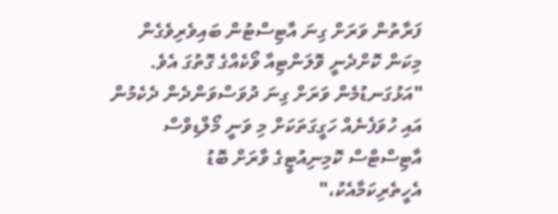ފަރާތުން ވަރަށް ގިނަ އާޓިސްޓުން ބައިވެރިވެގެން މިކަން ކޮށްދެނީ ވޮލަންޓިއާ ވޯކެއްގެ ގޮތުގަ އެވެ.
"އަޅުގަނޑުމެން ވަރަށް ގިނަ ދުވަސްވަންދެން ދެކެމުން އައި ހުވަފެނެއް ހަގީގަތަކަށް މި ވަނީ މޯލްޑިވްސް އާޓިސްޓްސް ކޮމިނިއުޓީގެ ވާރަށް ބޮޑު އެހީތެރިކަމާއެކު،"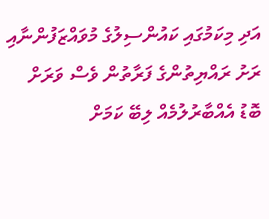އަދި މިކަމުގައި ކައުންސިލުގެ މުވައްޒަފުންނާއި ރަށު ރައްޔިތުންގެ ފަރާތުން ވެސް ވަރަށް ބޮޑު އެއްބާރުލުމެއް ލިބޭ ކަމަށް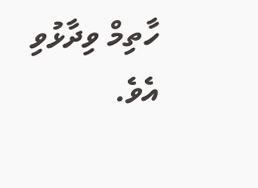ހާތިމް ވިދާޅުވި އެވެ.